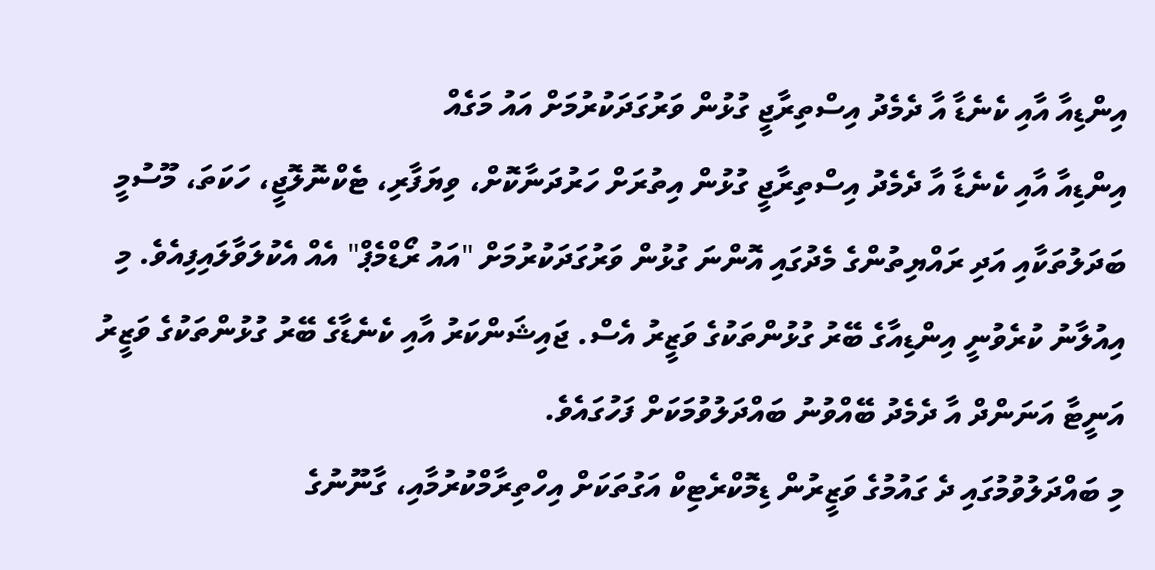އިންޑިއާ އާއި ކެނެޑާ އާ ދެމެދު އިސްތިރާޖީ ގުޅުން ވަރުގަދަކުރުމަށް އައު މަގެއް
އިންޑިއާ އާއި ކެނެޑާ އާ ދެމެދު އިސްތިރާޖީ ގުޅުން އިތުރަށް ހަރުދަނާކޮށް، ވިޔަފާރި، ޓެކްނޮލޮޖީ، ހަކަތަ، މޫސުމީ ބަދަލުތަކާއި އަދި ރައްޔިތުންގެ މެދުގައި އޮންނަ ގުޅުން ވަރުގަދަކުރުމަށް "އައު ރޯޑްމެޕް" އެއް އެކުލަވާލައިފިއެވެ. މި އިއުލާނު ކުރެވުނީ އިންޑިއާގެ ބޭރު ގުޅުންތަކުގެ ވަޒީރު އެސް. ޖައިޝަންކަރު އާއި ކެނެޑާގެ ބޭރު ގުޅުންތަކުގެ ވަޒީރު އަނީޓާ އަނަންދް އާ ދެމެދު ބޭއްވުނު ބައްދަލުވުމަކަށް ފަހުގައެވެ.
މި ބައްދަލުވުމުގައި ދެ ގައުމުގެ ވަޒީރުން ޑިމޮކްރެޓިކް އަގުތަކަށް އިހްތިރާމްކުރުމާއި، ގާނޫނުގެ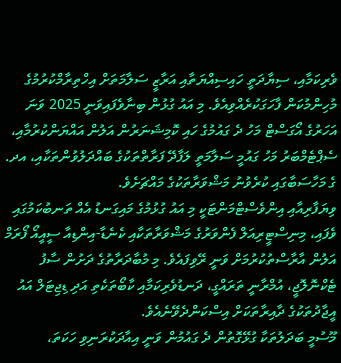ވެރިކަމާއި، ސިޔާދަތީ ހައިސިއްޔަތާއި އަރާޒީ ސަލާމަތަށް އިހްތިރާމްކުރުމުގެ މުހިންމުކަން ފާހަގަކުރެއްވިއެވެ. މި އައު ގުޅުން ބިނާވެފައިވަނީ 2025 ވަނަ އަހަރުގެ އޯގަސްޓް މަހު ދެ ގައުމުގެ ހައި ކޮމިޝަނަރުން އަލުން އައްޔަންކުރުމާއި، ސެޕްޓެމްބަރު މަހު ގައުމީ ސަލާމަތީ ލަފާދޭ ފަރާތްތަކުގެ ބައްދަލުވުންތަކާއި، އދ. ގެ މަހާސަބާގައި ކުރެވުނު މަޝްވަރާތަކުގެ މައްޗަށެވެ.
ވިޔަފާރިއާއި އިންވެސްޓްމަންޓަކީ މި އައު ގުޅުމުގެ މައިގަނޑު އެއް ތަނބުކަމުގައި ވެފައި، މިނިސްޓީރިއަލް ފެންވަރުގެ މަޝްވަރާތަކާއި ކެނެޑާ-އިންޑިއާ ސީއީއޯ ފޯރަމް އަލުން އާރާސްތުކުރުމަށް ވަނީ ރޭވިފައެވެ. މި މުބާދަރާތުގެ ދަށުން ސާފު ޓެކްނޮލޮޖީ، އުމްރާނީ ތަރައްގީ، ދަނޑުވެރިކަމާއި ކާބޯތަކެތި އަދި ޑިޖިޓަލް އައު އީޖާދުތަކުގެ ދާއިރާތަކަށް އިސްކަންދެވޭނެއެވެ.
މޫސުމީ ބަދަލުތަކާ ގުޅޭގޮތުން ދެ ގައުމުން ވަނީ އިއާދަކުރަނިވި ހަކަތަ،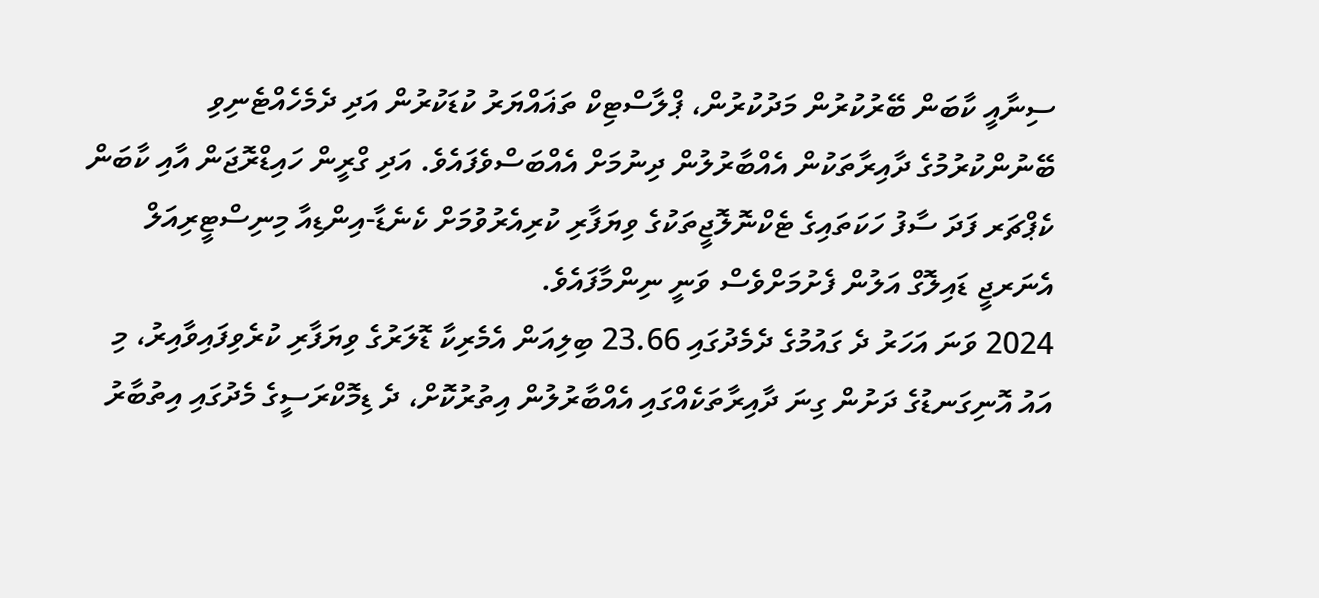ސިނާއީ ކާބަން ބޭރުކުރުން މަދުކުރުން، ޕްލާސްޓިކް ތަޣައްޔަރު ކުޑަކުރުން އަދި ދެމެހެއްޓެނިވި ބޭނުންކުރުމުގެ ދާއިރާތަކުން އެއްބާރުލުން ދިނުމަށް އެއްބަސްވެފައެވެ. އަދި ގްރީން ހައިޑްރޮޖަން އާއި ކާބަން ކެޕްޗަރ ފަދަ ސާފު ހަކަތައިގެ ޓެކްނޮލޮޖީތަކުގެ ވިޔަފާރި ކުރިއެރުވުމަށް ކެނެޑާ-އިންޑިއާ މިނިސްޓީރިއަލް އެނަރޖީ ޑައިލޮގް އަލުން ފެށުމަށްވެސް ވަނީ ނިންމާފައެވެ.
2024 ވަނަ އަހަރު ދެ ގައުމުގެ ދެމެދުގައި 23.66 ބިލިއަން އެމެރިކާ ޑޮލަރުގެ ވިޔަފާރި ކުރެވިފައިވާއިރު، މި އައު އޮނިގަނޑުގެ ދަށުން ގިނަ ދާއިރާތަކެއްގައި އެއްބާރުލުން އިތުރުކޮށް، ދެ ޑިމޮކްރަސީގެ މެދުގައި އިތުބާރު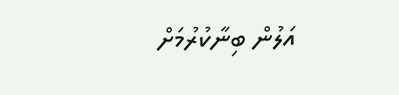އަލުން ބިނާކުރުމަށް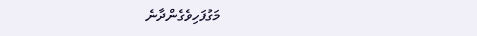މަގުފަހިވެގެންދާނެ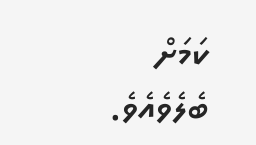ކަމަށް ބެލެވެއެވެ.